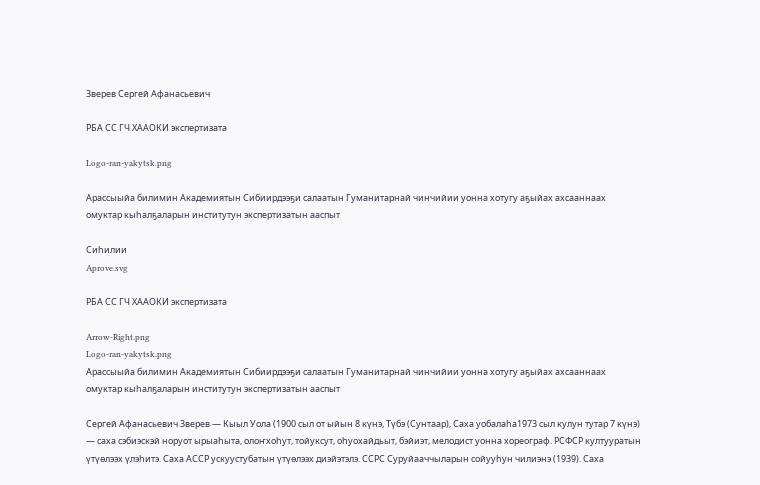Зверев Сергей Афанасьевич

РБА СС ГЧ ХААОКИ экспертизата

Logo-ran-yakytsk.png

Арассыыйа билимин Академиятын Сибиирдээҕи салаатын Гуманитарнай чинчийии уонна хотугу аҕыйах ахсааннаах омуктар кыһалҕаларын институтун экспертизатын ааспыт

Сиһилии
Aprove.svg

РБА СС ГЧ ХААОКИ экспертизата

Arrow-Right.png
Logo-ran-yakytsk.png
Арассыыйа билимин Академиятын Сибиирдээҕи салаатын Гуманитарнай чинчийии уонна хотугу аҕыйах ахсааннаах омуктар кыһалҕаларын институтун экспертизатын ааспыт

Сергей Афанасьевич Зверев — Кыыл Уола (1900 сыл от ыйын 8 күнэ, Түбэ (Сунтаар), Саха уобалаһа1973 сыл кулун тутар 7 күнэ) — саха сэбиэскэй норуот ырыаһыта, олоҥхоһут, тойуксут, оһуохайдьыт, бэйиэт, мелодист уонна хореограф. РСФСР култууратын үтүөлээх үлэһитэ. Саха АССР ускуустубатын үтүөлээх диэйэтэлэ. ССРС Суруйааччыларын сойууһун чилиэнэ (1939). Саха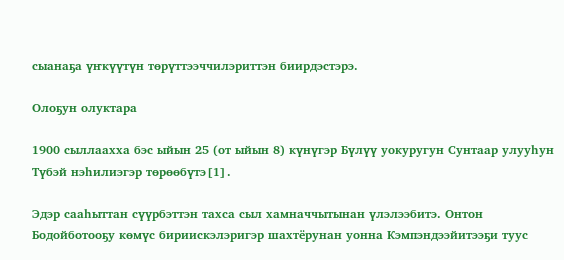сыанаҕа үҥкүүтүн төрүттээччилэриттэн биирдэстэрэ.

Олоҕун олуктара

1900 сыллаахха бэс ыйын 25 (от ыйын 8) күнүгэр Бүлүү уокуругун Сунтаар улууһун Түбэй нэһилиэгэр төрөөбүтэ[1].

Эдэр сааһыттан сүүрбэттэн тахса сыл хамначчытынан үлэлээбитэ. Онтон Бодойботооҕу көмүс бириискэлэригэр шахтёрунан уонна Кэмпэндээйитээҕи туус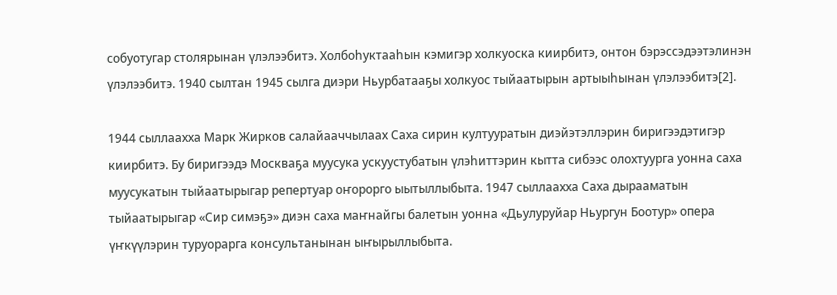собуотугар столярынан үлэлээбитэ. Холбоһуктааһын кэмигэр холкуоска киирбитэ, онтон бэрэссэдээтэлинэн үлэлээбитэ. 1940 сылтан 1945 сылга диэри Ньурбатааҕы холкуос тыйаатырын артыыһынан үлэлээбитэ[2].

1944 сыллаахха Марк Жирков салайааччылаах Саха сирин култууратын диэйэтэллэрин биригээдэтигэр киирбитэ. Бу биригээдэ Москваҕа муусука ускуустубатын үлэһиттэрин кытта сибээс олохтуурга уонна саха муусукатын тыйаатырыгар репертуар оҥорорго ыытыллыбыта. 1947 сыллаахха Саха дырааматын тыйаатырыгар «Сир симэҕэ» диэн саха маҥнайгы балетын уонна «Дьулуруйар Ньургун Боотур» опера үҥкүүлэрин туруорарга консультанынан ыҥырыллыбыта.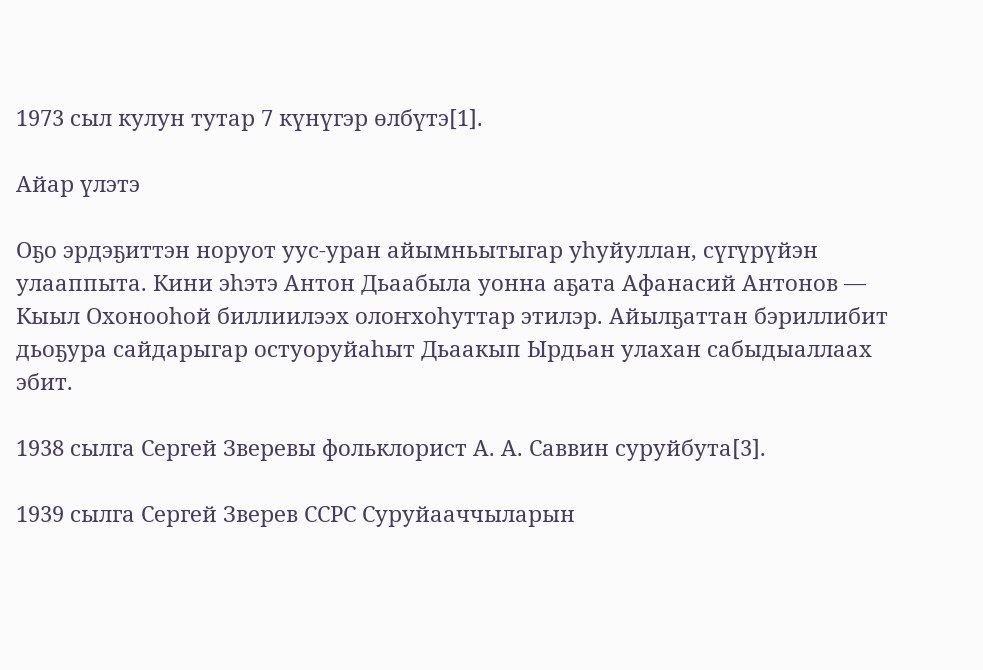1973 сыл кулун тутар 7 күнүгэр өлбүтэ[1].

Айар үлэтэ

Оҕо эрдэҕиттэн норуот уус-уран айымньытыгар уһуйуллан, сүгүрүйэн улааппыта. Кини эһэтэ Антон Дьаабыла уонна аҕата Афанасий Антонов — Кыыл Охонооһой биллиилээх олоҥхоһуттар этилэр. Айылҕаттан бэриллибит дьоҕура сайдарыгар остуоруйаһыт Дьаакып Ырдьан улахан сабыдыаллаах эбит.

1938 сылга Сергей Зверевы фольклорист А. А. Саввин суруйбута[3].

1939 сылга Сергей Зверев ССРС Суруйааччыларын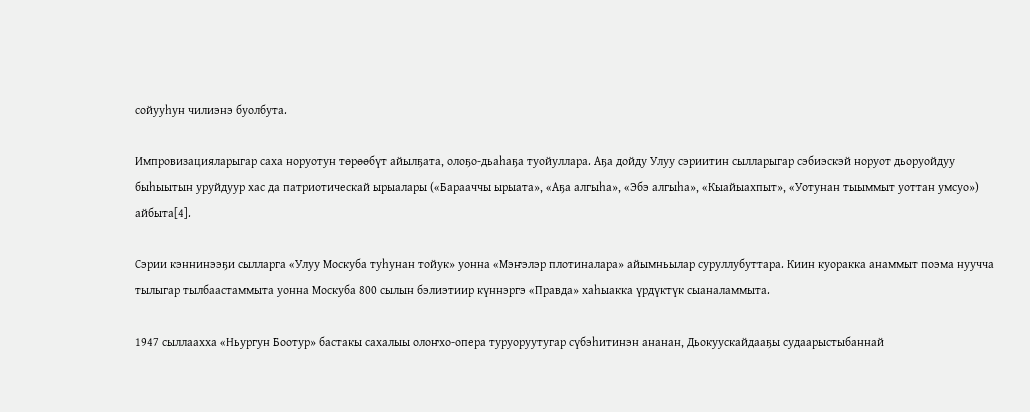сойууһун чилиэнэ буолбута.

Импровизацияларыгар саха норуотун төрөөбүт айылҕата, олоҕо-дьаһаҕа туойуллара. Аҕа дойду Улуу сэриитин сылларыгар сэбиэскэй норуот дьоруойдуу быһыытын уруйдуур хас да патриотическай ырыалары («Барааччы ырыата», «Аҕа алгыһа», «Эбэ алгыһа», «Кыайыахпыт», «Уотунан тыыммыт уоттан умсуо») айбыта[4].

Сэрии кэннинээҕи сылларга «Улуу Москуба туһунан тойук» уонна «Мэҥэлэр плотиналара» айымньылар суруллубуттара. Киин куоракка анаммыт поэма нуучча тылыгар тылбаастаммыта уонна Москуба 800 сылын бэлиэтиир күннэргэ «Правда» хаһыакка үрдүктүк сыаналаммыта.

1947 сыллаахха «Ньургун Боотур» бастакы сахалыы олоҥхо-опера туруоруутугар сүбэһитинэн ананан, Дьокуускайдааҕы судаарыстыбаннай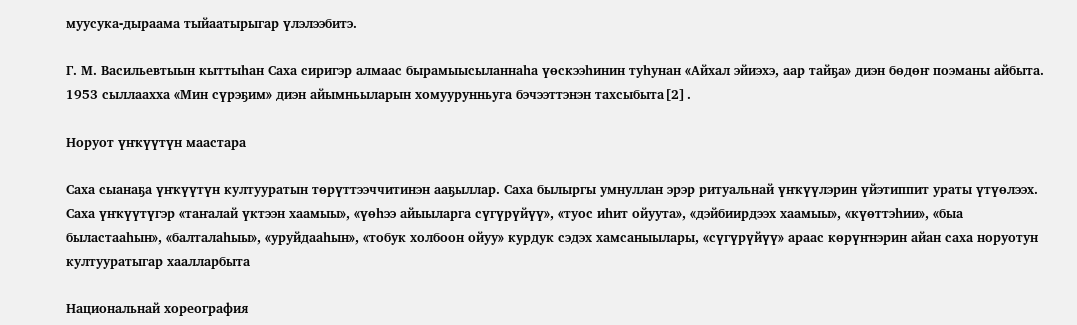муусука-дыраама тыйаатырыгар үлэлээбитэ.

Г. М. Васильевтыын кыттыһан Саха сиригэр алмаас бырамыысыланнаһа үөскээһинин туһунан «Айхал эйиэхэ, аар тайҕа» диэн бөдөҥ поэманы айбыта. 1953 сыллаахха «Мин сүрэҕим» диэн айымньыларын хомуурунньуга бэчээттэнэн тахсыбыта[2].

Норуот үҥкүүтүн маастара

Саха сыанаҕа үҥкүүтүн култууратын төрүттээччитинэн ааҕыллар. Саха былыргы умнуллан эрэр ритуальнай үҥкүүлэрин үйэтиппит ураты үтүөлээх. Саха үҥкүүтүгэр «таҥалай үктээн хаамыы», «үөһээ айыыларга сүгүрүйүү», «туос иhит ойуута», «дэйбиирдээх хаамыы», «күөттэhии», «быа быластааhын», «балталаhыы», «уруйдааhын», «тобук холбоон ойуу» курдук сэдэх хамсаныылары, «сүгүрүйүү» араас көрүҥнэрин айан саха норуотун култууратыгар хаалларбыта

Национальнай хореография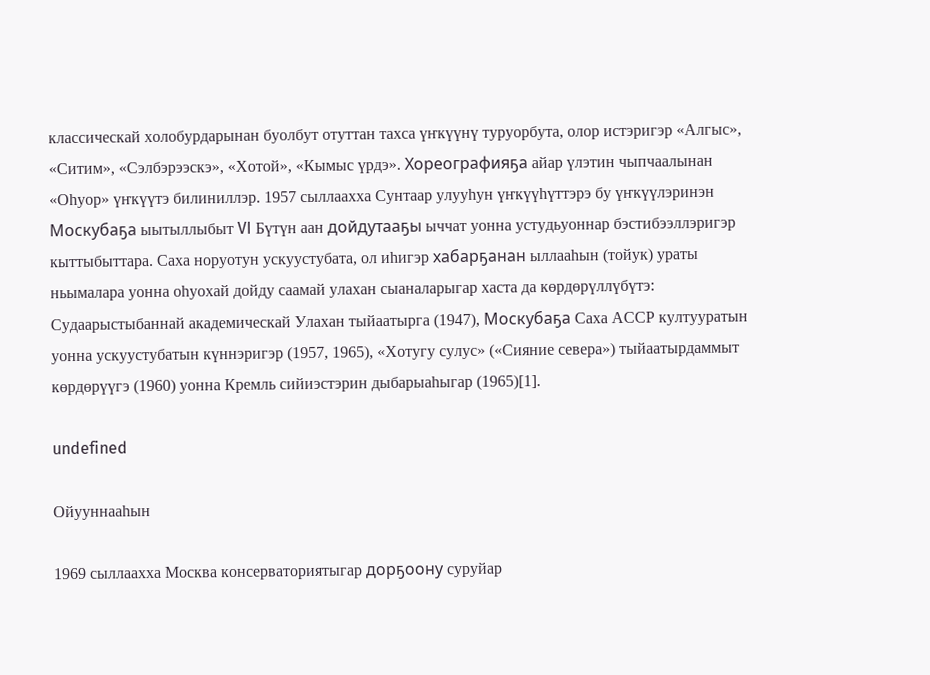классическай холобурдарынан буолбут отуттан тахса үҥкүүнү туруорбута, олор истэригэр «Алгыс», «Ситим», «Сэлбэрээскэ», «Хотой», «Кымыс үрдэ». Хореографияҕа айар үлэтин чыпчаалынан «Оһуор» үҥкүүтэ билиниллэр. 1957 сыллаахха Сунтаар улууһун үҥкүүһүттэрэ бу үҥкүүлэринэн Москубаҕа ыытыллыбыт VI Бүтүн аан дойдутааҕы ыччат уонна устудьуоннар бэстибээллэригэр кыттыбыттара. Саха норуотун ускуустубата, ол иһигэр хабарҕанан ыллааһын (тойук) ураты ньымалара уонна оһуохай дойду саамай улахан сыаналарыгар хаста да көрдөрүллүбүтэ: Судаарыстыбаннай академическай Улахан тыйаатырга (1947), Москубаҕа Саха АССР култууратын уонна ускуустубатын күннэригэр (1957, 1965), «Хотугу сулус» («Сияние севера») тыйаатырдаммыт көрдөрүүгэ (1960) уонна Кремль сийиэстэрин дыбарыаһыгар (1965)[1].

undefined

Ойууннааһын

1969 сыллаахха Москва консерваториятыгар дорҕоону суруйар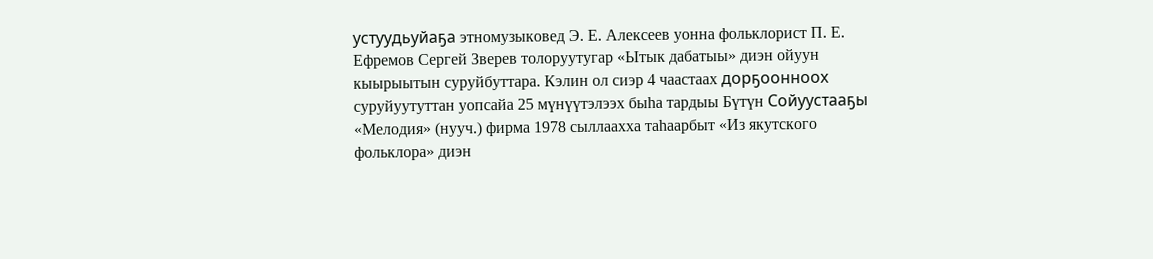устуудьуйаҕа этномузыковед Э. Е. Алексеев уонна фольклорист П. Е. Ефремов Сергей Зверев толоруутугар «Ытык дабатыы» диэн ойуун кыырыытын суруйбуттара. Кэлин ол сиэр 4 чаастаах дорҕоонноох суруйуутуттан уопсайа 25 мүнүүтэлээх быһа тардыы Бүтүн Сойуустааҕы «Мелодия» (нууч.) фирма 1978 сыллаахха таһаарбыт «Из якутского фольклора» диэн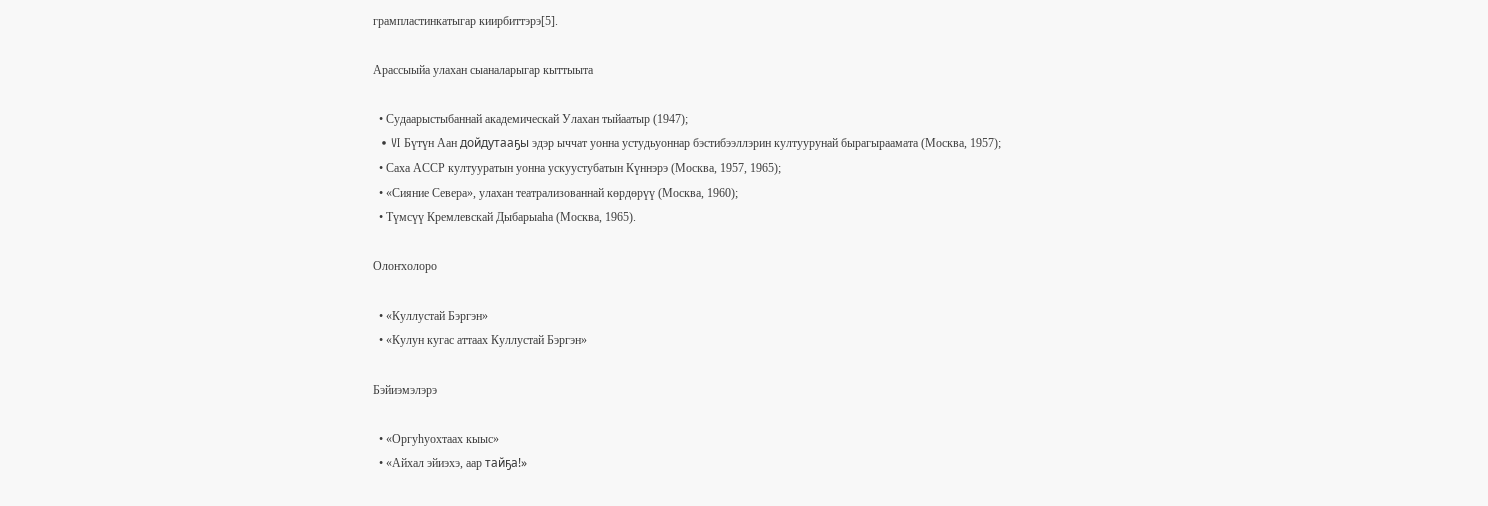грампластинкатыгар киирбиттэрэ[5].

Арассыыйа улахан сыаналарыгар кыттыыта

  • Судаарыстыбаннай академическай Улахан тыйаатыр (1947);
  • VI Бүтүн Аан дойдутааҕы эдэр ыччат уонна устудьуоннар бэстибээллэрин култуурунай бырагыраамата (Москва, 1957);
  • Саха АССР култууратын уонна ускуустубатын Күннэрэ (Москва, 1957, 1965);
  • «Сияние Севера», улахан театрализованнай көрдөрүү (Москва, 1960);
  • Түмсүү Кремлевскай Дыбарыаһа (Москва, 1965).

Олоҥхолоро

  • «Куллустай Бэргэн»
  • «Кулун кугас аттаах Куллустай Бэргэн»

Бэйиэмэлэрэ

  • «Оргуhуохтаах кыыс»
  • «Айхал эйиэхэ, аар тайҕа!»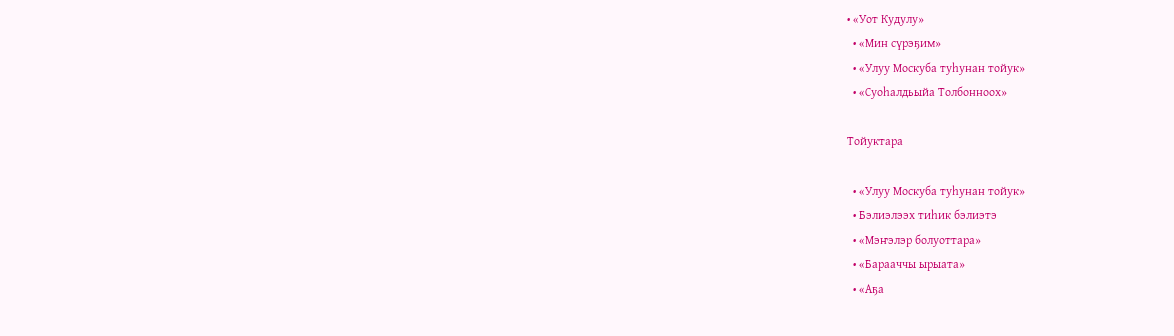• «Уот Кудулу»
  • «Мин сүрэҕим»
  • «Улуу Москуба туhунан тойук»
  • «Суоһалдьыйа Толбонноох»

Тойуктара

  • «Улуу Москуба туһунан тойук»
  • Бэлиэлээх тиһик бэлиэтэ
  • «Мэҥэлэр болуоттара»
  • «Барааччы ырыата»
  • «Аҕа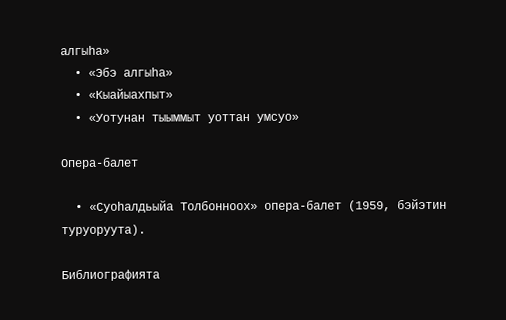алгыһа»
  • «Эбэ алгыhа»
  • «Кыайыахпыт»
  • «Уотунан тыыммыт уоттан умсуо»

Опера-балет

  • «Суоһалдьыйа Толбонноох» опера-балет (1959, бэйэтин туруоруута).

Библиографията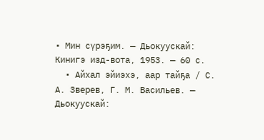• Мин сүрэҕим. — Дьокуускай: Кинигэ изд-вота, 1953. — 60 с.
  • Айхал эйиэхэ, аар тайҕа / С. А. Зверев, Г. М. Васильев. — Дьокуускай: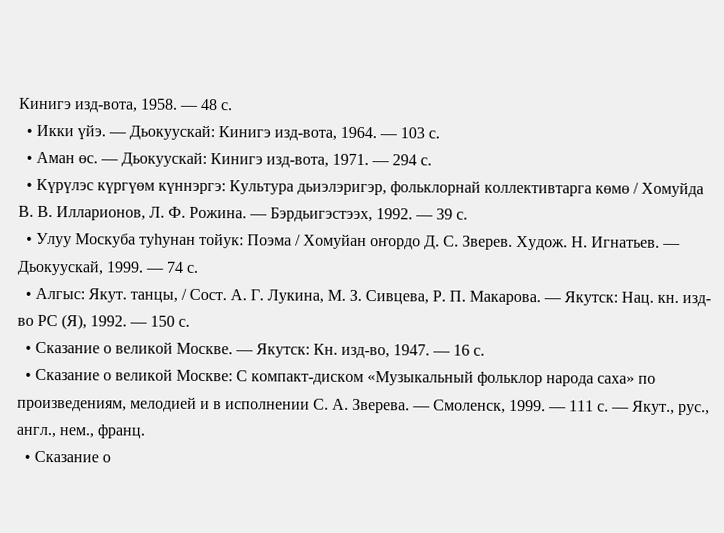Кинигэ изд-вота, 1958. — 48 с.
  • Икки үйэ. — Дьокуускай: Кинигэ изд-вота, 1964. — 103 с.
  • Аман өс. — Дьокуускай: Кинигэ изд-вота, 1971. — 294 с.
  • Күрүлэс күргүөм күннэргэ: Культура дьиэлэригэр, фольклорнай коллективтарга көмө / Хомуйда В. В. Илларионов, Л. Ф. Рожина. — Бэрдьигэстээх, 1992. — 39 с.
  • Улуу Москуба туһунан тойук: Поэма / Хомуйан оҥордо Д. С. Зверев. Худож. Н. Игнатьев. — Дьокуускай, 1999. — 74 с.
  • Алгыс: Якут. танцы, / Сост. А. Г. Лукина, М. З. Сивцева, Р. П. Макарова. — Якутск: Нац. кн. изд-во РС (Я), 1992. — 150 с.
  • Сказание о великой Москве. — Якутск: Кн. изд-во, 1947. — 16 с.
  • Сказание о великой Москве: С компакт-диском «Музыкальный фольклор народа саха» по произведениям, мелодией и в исполнении С. А. Зверева. — Смоленск, 1999. — 111 с. — Якут., рус., англ., нем., франц.
  • Сказание о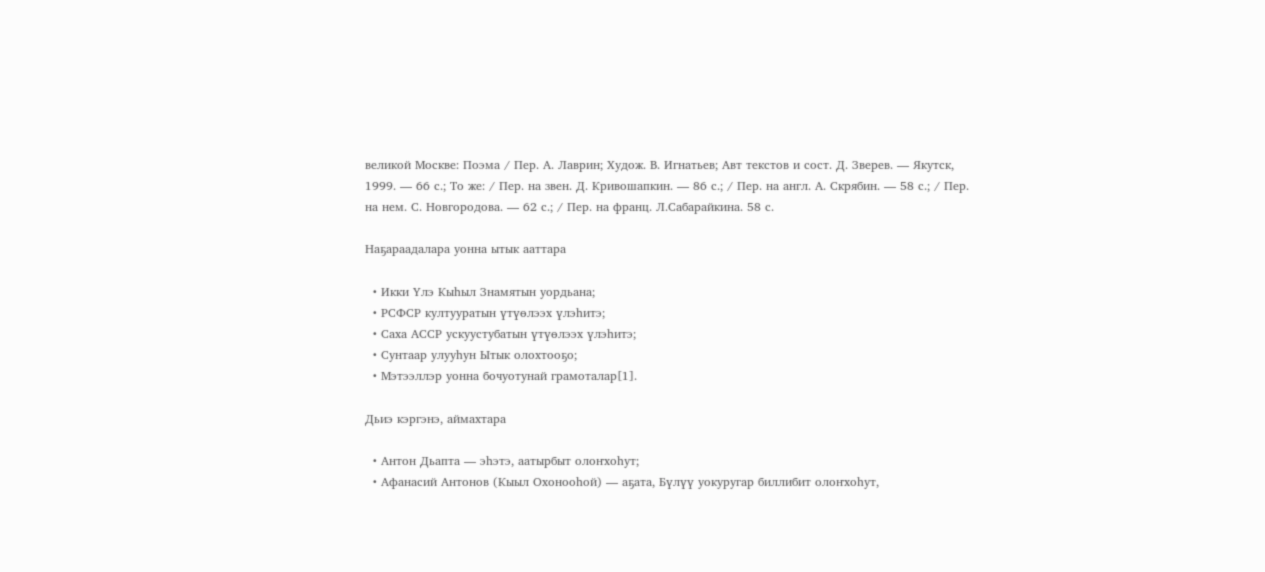великой Москве: Поэма / Пер. А. Лаврин; Худож. В. Игнатьев; Авт текстов и сост. Д. Зверев. — Якутск, 1999. — 66 с.; То же: / Пер. на звен. Д. Кривошапкин. — 86 с.; / Пер. на англ. А. Скрябин. — 58 с.; / Пер. на нем. С. Новгородова. — 62 с.; / Пер. на франц. Л.Сабарайкина. 58 с.

Наҕараадалара уонна ытык ааттара

  • Икки Үлэ Кыһыл Знамятын уордьана;
  • РСФСР култууратын үтүөлээх үлэһитэ;
  • Саха АССР ускуустубатын үтүөлээх үлэһитэ;
  • Сунтаар улууһун Ытык олохтооҕо;
  • Мэтээллэр уонна бочуотунай грамоталар[1].

Дьиэ кэргэнэ, аймахтара

  • Антон Дьапта — эһэтэ, аатырбыт олоҥхоһут;
  • Афанасий Антонов (Кыыл Охонооһой) — аҕата, Бүлүү уокуругар биллибит олоҥхоһут,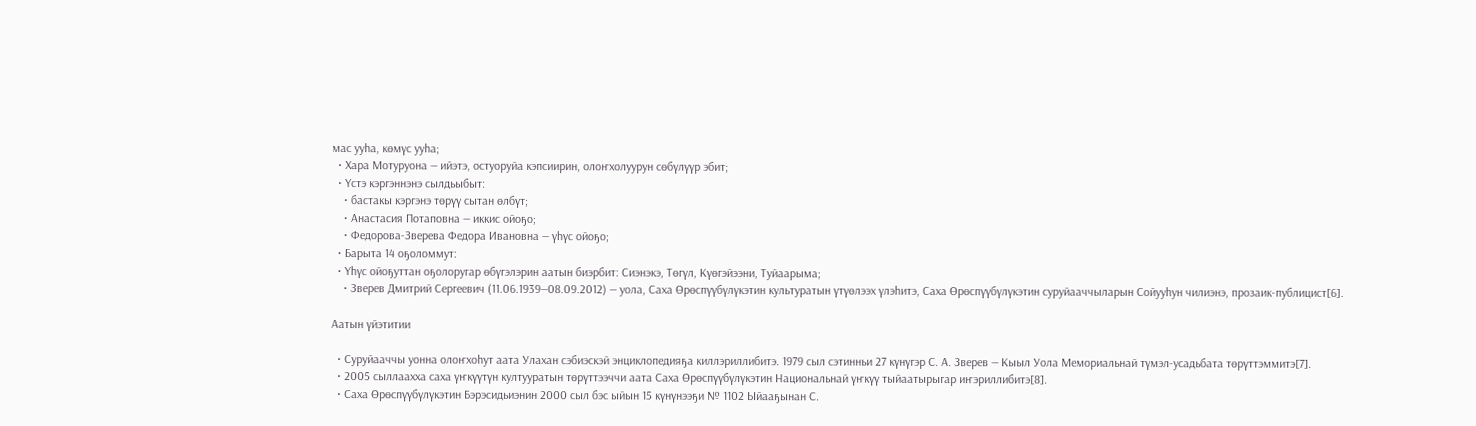мас ууһа, көмүс ууһа;
  • Хара Мотуруона — ийэтэ, остуоруйа кэпсиирин, олоҥхолуурун сөбүлүүр эбит;
  • Үстэ кэргэннэнэ сылдьыбыт:
    • бастакы кэргэнэ төрүү сытан өлбүт;
    • Анастасия Потаповна — иккис ойоҕо;
    • Федорова-Зверева Федора Ивановна — үһүс ойоҕо;
  • Барыта 14 оҕоломмут:
  • Үһүс ойоҕуттан оҕолоругар өбүгэлэрин аатын биэрбит: Сиэнэкэ, Төгүл, Күөгэйээни, Туйаарыма;
    • Зверев Дмитрий Сергеевич (11.06.1939—08.09.2012) — уола, Саха Өрөспүүбүлүкэтин культуратын үтүөлээх үлэһитэ, Саха Өрөспүүбүлүкэтин суруйааччыларын Сойууһун чилиэнэ, прозаик-публицист[6].

Аатын үйэтитии

  • Суруйааччы уонна олоҥхоһут аата Улахан сэбиэскэй энциклопедияҕа киллэриллибитэ. 1979 сыл сэтинньи 27 күнүгэр С. А. Зверев — Кыыл Уола Мемориальнай түмэл-усадьбата төрүттэммитэ[7].
  • 2005 сыллаахха саха үҥкүүтүн култууратын төрүттээччи аата Саха Өрөспүүбүлүкэтин Национальнай үҥкүү тыйаатырыгар иҥэриллибитэ[8].
  • Саха Өрөспүүбүлүкэтин Бэрэсидьиэнин 2000 сыл бэс ыйын 15 күнүнээҕи № 1102 Ыйааҕынан С.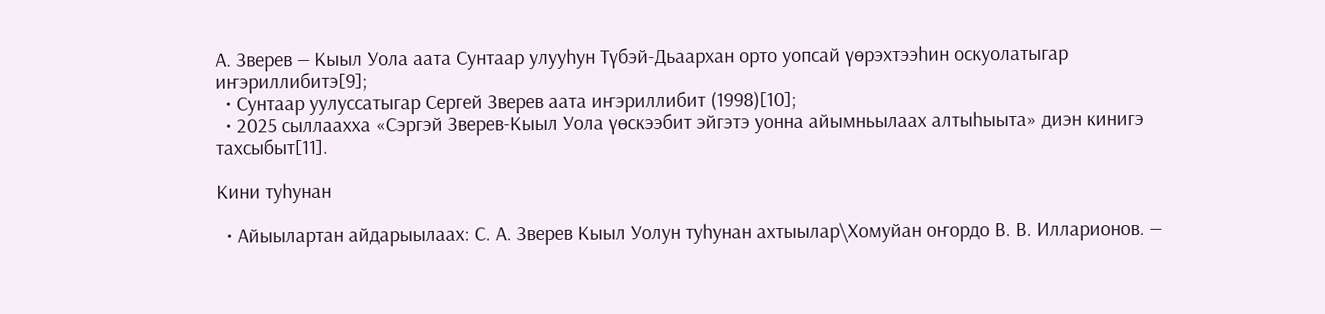А. Зверев — Кыыл Уола аата Сунтаар улууһун Түбэй-Дьаархан орто уопсай үөрэхтээһин оскуолатыгар иҥэриллибитэ[9];
  • Сунтаар уулуссатыгар Сергей Зверев аата иҥэриллибит (1998)[10];
  • 2025 сыллаахха «Сэргэй Зверев-Кыыл Уола үөскээбит эйгэтэ уонна айымньылаах алтыһыыта» диэн кинигэ тахсыбыт[11].

Кини туһунан

  • Айыылартан айдарыылаах: С. А. Зверев Кыыл Уолун туһунан ахтыылар\Хомуйан оҥордо В. В. Илларионов. —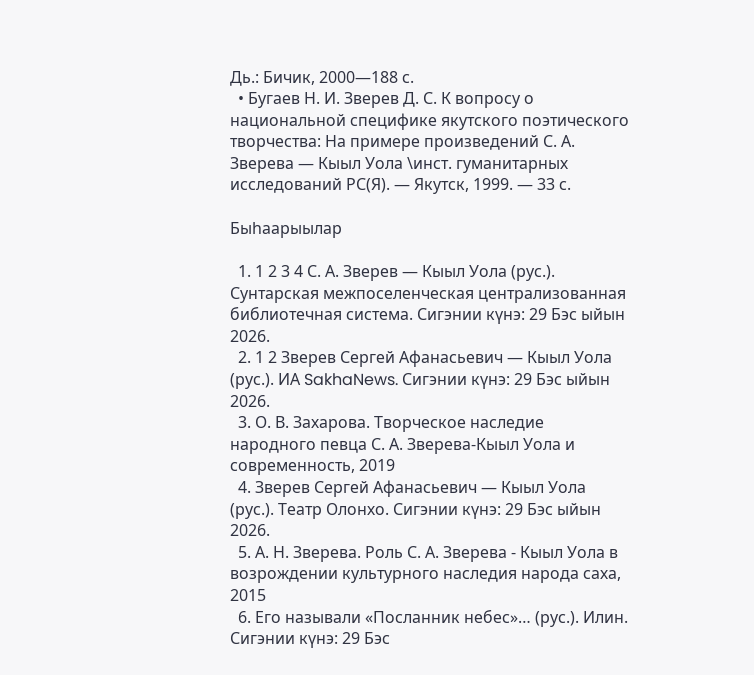Дь.: Бичик, 2000—188 с.
  • Бугаев Н. И. Зверев Д. С. К вопросу о национальной специфике якутского поэтического творчества: На примере произведений С. А. Зверева — Кыыл Уола \инст. гуманитарных исследований РС(Я). — Якутск, 1999. — 33 с.

Быһаарыылар

  1. 1 2 3 4 С. А. Зверев — Кыыл Уола (рус.). Сунтарская межпоселенческая централизованная библиотечная система. Сигэнии күнэ: 29 Бэс ыйын 2026.
  2. 1 2 Зверев Сергей Афанасьевич — Кыыл Уола (рус.). ИА SakhaNews. Сигэнии күнэ: 29 Бэс ыйын 2026.
  3. О. В. Захарова. Творческое наследие народного певца С. А. Зверева-Кыыл Уола и современность, 2019
  4. Зверев Сергей Афанасьевич — Кыыл Уола (рус.). Театр Олонхо. Сигэнии күнэ: 29 Бэс ыйын 2026.
  5. А. Н. Зверева. Роль С. А. Зверева - Кыыл Уола в возрождении культурного наследия народа саха, 2015
  6. Его называли «Посланник небес»… (рус.). Илин. Сигэнии күнэ: 29 Бэс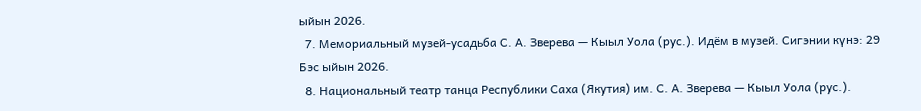ыйын 2026.
  7. Мемориальный музей-усадьба С. А. Зверева — Кыыл Уола (рус.). Идём в музей. Сигэнии күнэ: 29 Бэс ыйын 2026.
  8. Национальный театр танца Республики Саха (Якутия) им. С. А. Зверева — Кыыл Уола (рус.).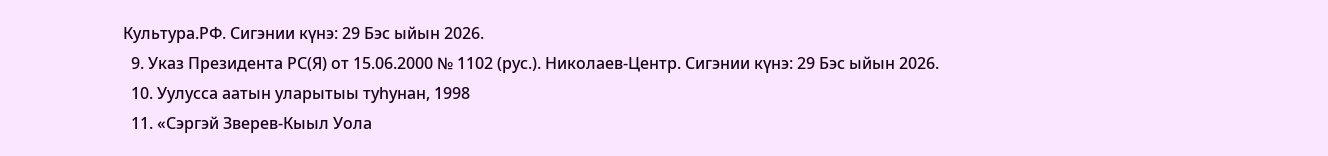Культура.РФ. Сигэнии күнэ: 29 Бэс ыйын 2026.
  9. Указ Президента РС(Я) от 15.06.2000 № 1102 (рус.). Николаев-Центр. Сигэнии күнэ: 29 Бэс ыйын 2026.
  10. Уулусса аатын уларытыы туһунан, 1998
  11. «Сэргэй Зверев-Кыыл Уола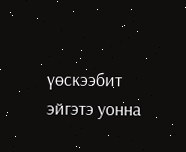үөскээбит эйгэтэ уонна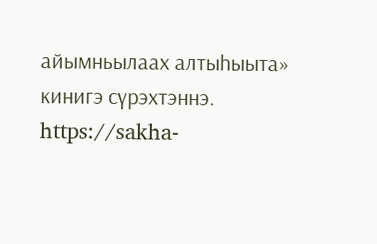айымньылаах алтыһыыта» кинигэ сүрэхтэннэ. https://sakha-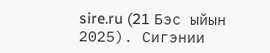sire.ru (21 Бэс ыйын 2025). Сигэнии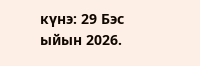күнэ: 29 Бэс ыйын 2026.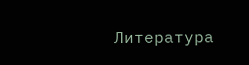Литература